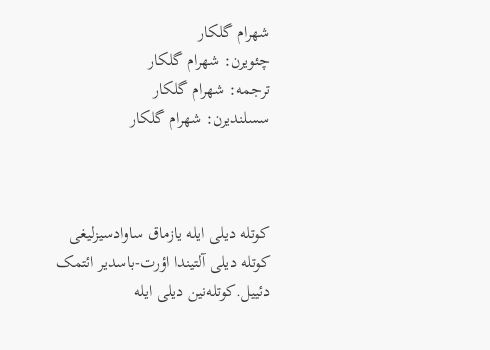شهرام گلکار
چئویرن: شهرام گلکار
ترجمه: شهرام گلکار
سسلندیرن: شهرام گلکار



کوتله دیلی ایله یازماق ساوادسیزلیغی کوتله دیلی آلتیندا اؤرت-باسدیر ائتمک دئییل.کوتله‌نین دیلی ایله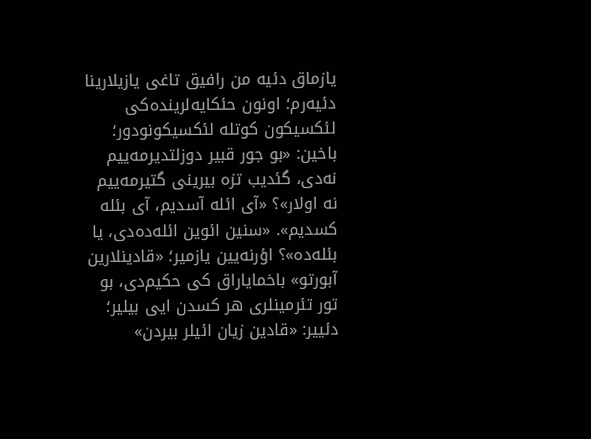یازماق دئیه من رافیق تاغی یازیلارینا دئیه‌رم؛ اونون حئکایه‌لرینده‌کی لئکسیکون کوتله لئکسیکونودور؛ باخین: «بو جور قبیر دوزلتدیرمه‌ییم نه‌دی، گئدیب تزه بیرینی گتیرمه‌ییم نه‌ اولار»؟ «آی ائله آسدیم، آی بئله کسدیم». «سنین ائوین ائله‌ده‌دی، یا بئله‌ده»؟ اؤرنه‌یین یازمیر؛ «قادینلارین آبورتو» باخمایاراق کی حکیم‌دی، بو تور تئرمینلری هر کسدن ایی بیلیر؛ دئییر: «قادین زیان ائیلر بیردن»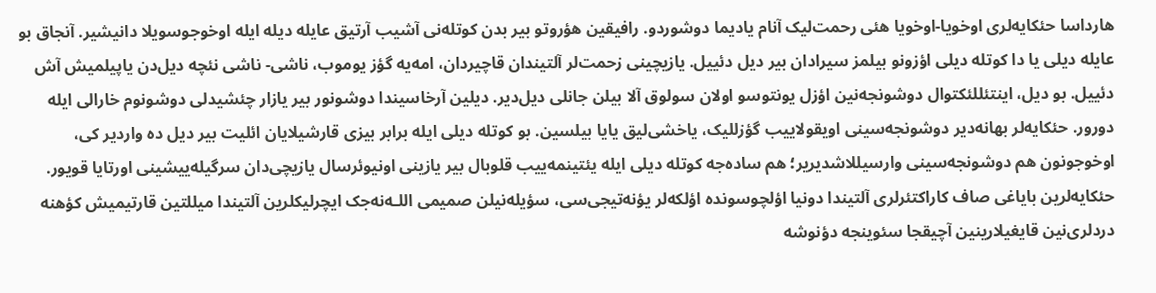هارداسا حئکایه‌لری اوخویا-اوخویا هئی رحمت‌لیک آنام یادیما دوشوردو. رافیقین هؤروتو بیر بدن کوتله‌نی آشیب آرتیق عایله دیله ایله اوخوجوسویلا دانیشیر. آنجاق بو عایله دیلی یا دا کوتله دیلی اؤزونو بیلمز سیرادان بیر دیل دئییل. یازیچینی زحمت‌لر آلتیندان قاچیردان، امه‌یه گؤز یوموب، ناشی- ناشی نئچه دیل‌دن یاپیلمیش آش دئییل. بو دیل، اینتئللئکتوال دوشونجه‌نین اؤزل یونتوسو اولان سولوق آلا بیلن جانلی دیل‌دیر. دیلین آرخاسیندا دوشونور بیر یازار چئشیدلی دوشونوم خارالی ایله دورور. حئکایه‌لر بهانه‌دیر دوشونجه‌سینی اویقولاییب گؤزللیک، یاخشی‌لیق یایا بیلسین. بو کوتله دیلی ایله برابر بیزی قارشیلایان ائلیت بیر دیل ده واردیر کی، اوخوجونون هم دوشونجه‌سینی وارسیللاشدیریر؛ هم ساده‌جه کوتله دیلی ایله یئتینمه‌ییب قلوبال بیر یازینی اونیوئرسال یازیچی‌دان سرگیله‌ییشینی اورتایا قویور. حئکایه‌لرین بایاغی صاف کاراکتئرلری آلتیندا دونیا اؤلچوسونده اؤلکه‌لر یؤنه‌تیجی‌سی، سؤیله‌نیلن صمیمی اللـه‌نه‌جک ایچرلیکلرین آلتیندا میللتین قارتیمیش کؤهنه دردلری‌نین قایغیلارینین آچیقجا سئوینجه دؤنوشه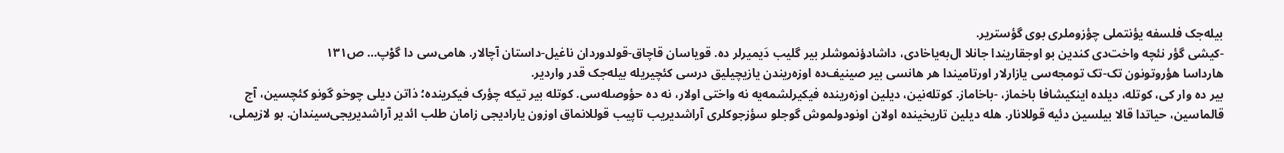بیله‌جک فلسفه یؤنتملی چؤزوملری بوی گؤستریر.
-کیشی گؤر نئچه واخت‌دی کندین بو اوجقاریندا جانلا ال‌به‌یاخادی، داشادؤنموشلر بیر گلیب دَیمیرلر ده. قویاسان قاچاق-قولدوردان ناغیل-داستان آچالار. هامی‌سی دا گوْپ… ص١٣١
هارداسا هؤروتونون تک-تک تومجه‌سی یازارلار اورتامیندا هر هانسی بیر صینیف‌ده اوزه‌ریندن یازیچیلیق درسی کئچیریله بیله‌جک قدر واردیر.
بیر ده وار کی، کوتله، دیلده اینکیشافا باخماز، -باخاماز. کوتله‌نین، دیلین اوزه‌رینده فیکیرلشمه‌یه نه واختی اولار، نه ده حؤوصله‌سی. کوتله بیر تیکه چؤرک فیکرینده؛ ذاتن دیلی چوخو گونو کئچسین، آج قالماسین، حیاتدا قالا بیلسین دئیه قوللانار. هله دیلین تاریخینده اولان اونودولموش گوجلو سؤزجوکلری آراشدیریب تاپیب قوللانماق اوزون یارادیجی زامان طلب ائدیر آراشدیریجی‌سیندان. بو لازیملی،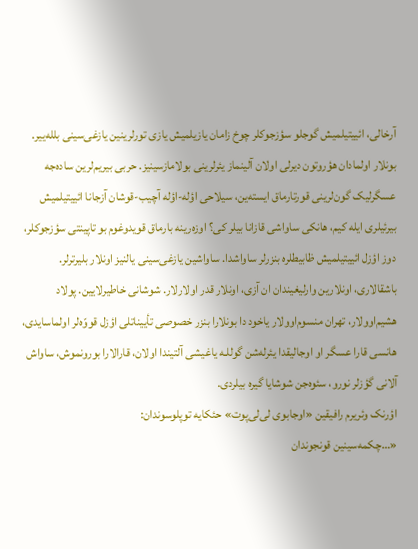آرخالی، ائییتیلمیش گوجلو سؤزجوکلر چوخ زامان یازیلمیش یازی تورلرینین یازغی‌سینی بلله‌ییر. بونلار اولمادان هؤروتون دیرلی اولان آلینماز یئرلرینی بولامازسینیز. حربی بیریم‌لرین ساده‌جه عسگرلیک گون‌لرینی قورتارماق ایسته‌ین، سیلاحی اؤله-اؤله آچیب-قوشان آزجانا ائییتیلمیش بیرئیلری ایله کیم، هانکی ساواشی قازانا بیلر کی؟ اوزه‌رینه بارماق قویدوغوم بو تاپینتی سؤزجوکلر، دوز اؤزل ائییتیلمیش ظابیطلره بنزرلر ساواشدا. ساواشین یازغی‌سینی یالنیز اونلار بلیرترلر. باشقالاری، اونلارین وارلیغیندان ان آزی، اونلار قدر اولارلار. شوشانی خاطیرلایین. پولاد هشیم‌اوولار، تهران منسوم‌اوولار یاخود دا بونلارا بنزر خصوصی تأییناتلی اؤزل قووّه‌لر اولماسایدی، هانسی قارا عسگر او اوجالیقدا یئرله‌شن گوللـه یاغیشی آلتیندا اولان، قارالارا بورونموش، ساواش آلانی گؤزلر نورو، سئوه‌جن شوشایا گیره بیلردی.
اؤرنک وئریرم رافیقین «اوجابوی لی‌لی‌پوت» حئکایه توپلوسوندان:
«…چکمه‌سینین قونجوندان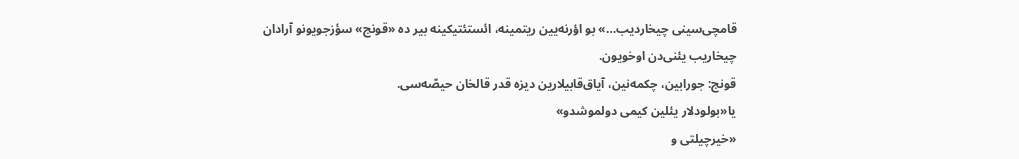قامچی‌سینی چیخاردیب…» بو اؤرنه‌یین ریتمینه، ائستئتیکینه بیر ده «قونج» سؤزجویونو آرادان چیخاریب یئنی‌دن اوخویون.
قونج: جورابین، چکمه‌نین، آیاق‌قابیلارین دیزه قدر قالخان حیصّه‌سی.
یا«بولودلار یئلین کیمی دولموشدو»
«خیرچیلتی و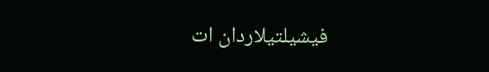فیشیلتیلاردان ات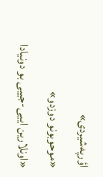اؤرپه‌شیردی»
«موحوبونو دوزدو»
«اونلارین اییی-جییی بو دونیادا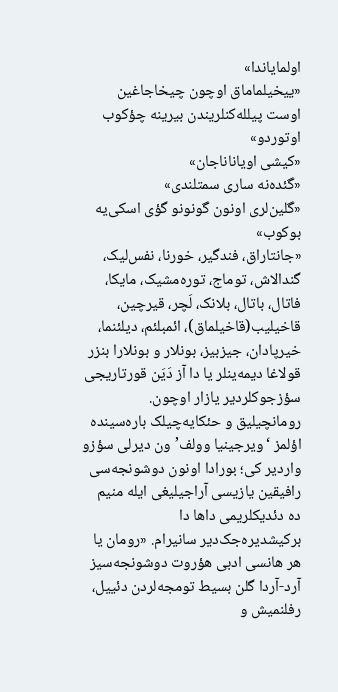اولمایاندا»
«ییخیلماماق اوچون چیخاجاغین اوست پیلله‌کنلریندن بیرینه چؤکوب اوتوردو»
«کیشی اویاناناجان»
«گئده‌نه ساری سمتلندی»
«گلین‌لری اونون گونونو گؤی اسکی‌یه بوکوب»
«جانتاراق، فندگیر، خورنا، نفس‌لیک، گندالاش، توماج، توره‌مشیک، مایکا، فاتال، باتال، بلانک، لَچر، قیرچین، قاخیلیب(قاخیلماق)، ائمبلئم، دیلئنما، خیرپادان، جیزبیز، بونلار و بونلارا بنزر قولاغا دیمه‌ینلر یا دا آز دَیَن قورتاریجی سؤزجوکلردیر یازار اوچون.
رومانچیلیق و حئکایه‌چیلک باره‌سینده اؤلمز ‘ویرجینیا وولف’ون دیرلی سؤزو واردیر کی؛ بورادا اونون دوشونجه‌سی رافیقین یازیسی آراجیلیغی ایله منیم ده دئدیکلریمی داها دا برکیشدیره‌جک‌دیر سانیرام. «رومان یا هر هانسی ادبی هؤروت دوشونجه‌سیز آرد-آردا گلن بسیط تومجه‌لردن دئییل، رفلنمیش و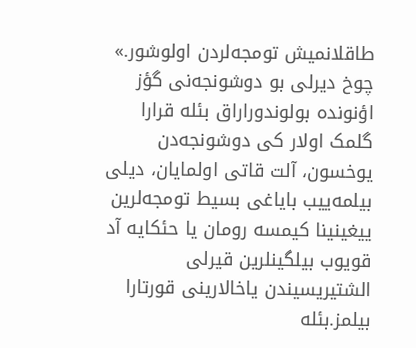طاقلانمیش تومجه‌لردن اولوشور.» چوخ دیرلی بو دوشونجه‌نی گؤز اؤنونده بولوندوراراق بئله قرارا گلمک اولار کی دوشونجه‌دن یوخسون، آلت قاتی اولمایان، دیلی بیلمه‌ییب بایاغی بسیط تومجه‌لرین ییغینینا کیمسه رومان یا حئکایه آد قویوب بیلگینلرین قیرلی الشتیریسیندن یاخالارینی قورتارا بیلمز.بئله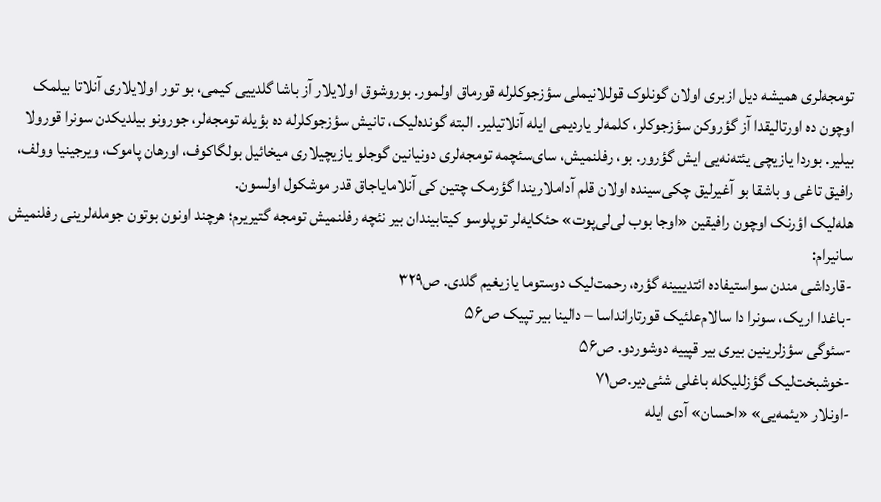تومجه‌لری همیشه دیل ازبری اولان گونلوک قوللانیملی سؤزجوکلرله قورماق اولمور. بوروشوق اولایلار آز باشا گلدییی کیمی، بو تور اولایلاری آنلاتا بیلمک اوچون ده اورتالیقدا آز گؤروکن سؤزجوکلر، کلمه‌لر یاردیمی ایله آنلاتیلیر. البته گونده‌لیک، تانیش سؤزجوکلرله ده بؤیله تومجه‌لر، جورونو بیلدیکدن سونرا قورولا بیلیر. بوردا یازیچی یئته‌نه‌یی ایش گؤرور. بو، رفلنمیش، سای‌سئچمه تومجه‌لری دونیانین گوجلو یازیچیلاری میخائیل بولگاکوف، اورهان پاموک، ویرجینیا وولف، رافیق تاغی و باشقا بو آغیرلیق چکی‌‌سینده اولان قلم آداملاریندا گؤرمک چتین کی آنلامایاجاق قدر موشکول اولسون.
هله‌لیک اؤرنک اوچون رافیقین «اوجا بوب لی‌لی‌پوت» حئکایه‌لر توپلوسو کیتابیندان بیر نئچه رفلنمیش تومجه گتیریرم؛ هرچند اونون بوتون جومله‌لرینی رفلنمیش سانیرام:
-قارداشی مندن سواستیفاده ائتدییینه گؤره، رحمت‌لیک دوستوما یازیغیم گلدی. ص٣٢٩
-باغدا اریک، سونرا دا سالام‌علئیک قورتارانداسا – دالینا بیر تپیک ص۵۶
-سئوگی سؤزلرینین بیری بیر قپییه دوشوردو. ص۵۶
-خوشبخت‌لیک گؤزللیکله باغلی شئی‌دیر.ص٧١
-اونلار «یئمه‌یی» «احسان» آدی ایله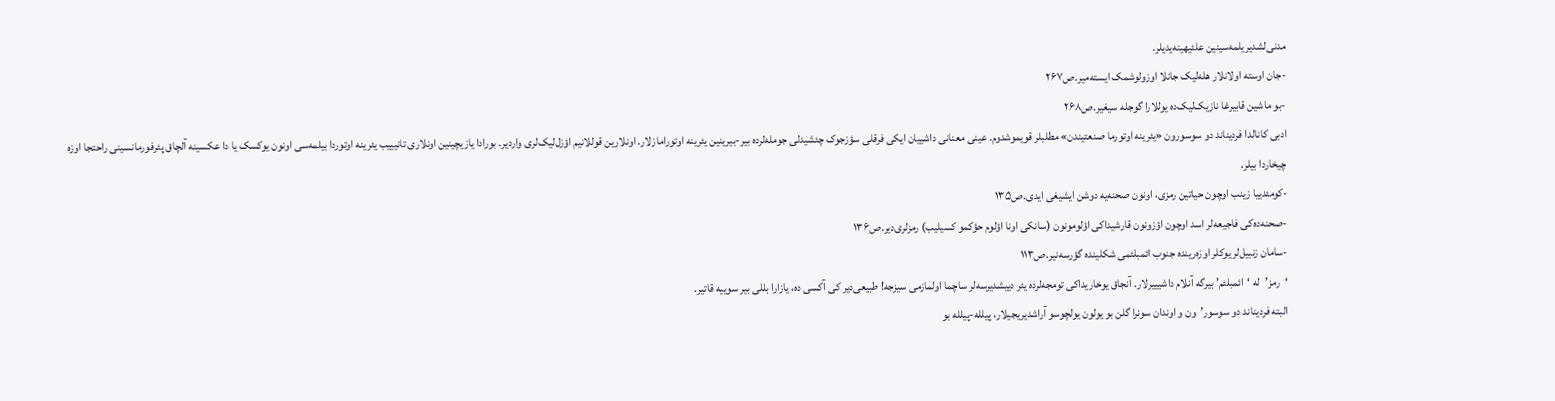مدنی‌لشدیریلمه‌سینین علئیهینه‌یدیلر.
-جان اوسته اولانلار هله‌لیک جانلا اوزولوشمک ایسته‌میر.ص٢۶٧
-بو ماشین قابیرغا نازیک‌لیک‌ده یوللارا گوجله سیغیر.ص٢۶٨
ادبی کانالدا فردیناند دو سوسورون «یئرینه اوتورما صنعتیندن» مطلبلر قویموشدوم. عینی معنانی داشییان ایکی فرقلی سؤزجوک چئشیدلی جومله‌لرده بیر-بیرینین یئرینه اوتورامازلار. اونلارین قوللانیم اؤزل‌لیک‌لری واردیر. بورادا یازیچینین اونلاری تانیییب یئرینه اوتوردا بیلمه‌سی اونون یوکسک یا دا عکسینه آلچاق پئرفورمانسینی راحتجا اوزه چیخاردا بیلر.
-کومئدییا زینب اوچون حیاتین رمزی، اونون صحنه‌یه دوشن ایشیغی ایدی.ص١٣۵
-صحنه‌ده‌کی فاجیعه‌لر اسد اوچون اؤزونون قارشیداکی اؤلومونون (سانکی اونا اؤلوم حؤکمو کسیلیب) رمزلری‌دیر.ص١٣۶
-سامان زنبیل‌لر یوکلر اوزه‌رینده جنوب ائمبلئمی شکلینده گؤرسه‌نیر.ص١١٣
‘رمز’له ‘ائمبلئم’ بیرگه آنلام داشیییرلار. آنجاق یوخاریداکی تومجه‌لرده یئر دییشدیرسه‌لر ساچما اولمازمی سیزجه! طبیعی‌دیر کی آکسی ده، یازارا بللی بیر سوییه قاتیر.
البته فردیناند دو سوسور’ون و اوندان سونرا گلن بو یولون یولچوسو آراشدیریجیلار، پیلله-پیلله بو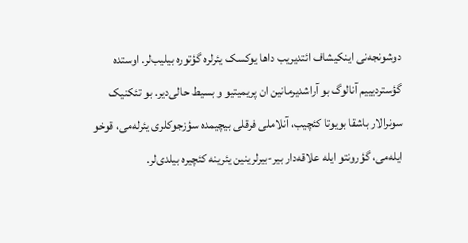دوشونجه‌نی اینکیشاف ائتدیریب داها یوکسک یئرلره گؤتوره بیلیب‌لر. اوستده گؤستردیییم آنالوگ بو آراشدیرمانین ان پریمیتیو و بسیط حالی‌دیر. بو تئکنیک سونرالار باشقا بویوتا کئچیب، آنلاملی فرقلی بیچیمده سؤزجوکلری یئرله‌می، قوخو ایله‌می، گؤرونتو ایله علاقه‌دار بیر-بیرلرینین یئرینه کئچیره بیلدی‌لر.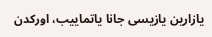یازارین یازیسی جانا یاتماییب، اورکدن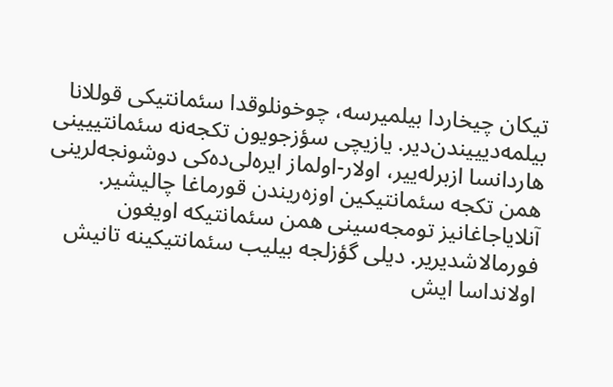تیکان چیخاردا بیلمیرسه، چوخونلوقدا سئمانتیکی قوللانا بیلمه‌دیییندن‌دیر. یازیچی سؤزجویون تکجه‌نه سئمانتییینی هاردانسا ازبرله‌ییر، اولار-اولماز ایره‌لی‌ده‌کی دوشونجه‌لرینی همن تکجه سئمانتیکین اوزه‌ریندن قورماغا چالیشیر. آنلایاجاغانیز تومجه‌سینی همن سئمانتیکه اویغون فورمالاشدیریر. دیلی گؤزلجه بیلیب سئمانتیکینه تانیش اولانداسا ایش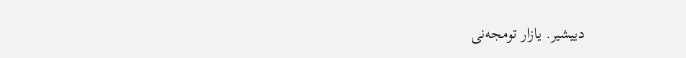دییشیر. یازار تومجه‌نی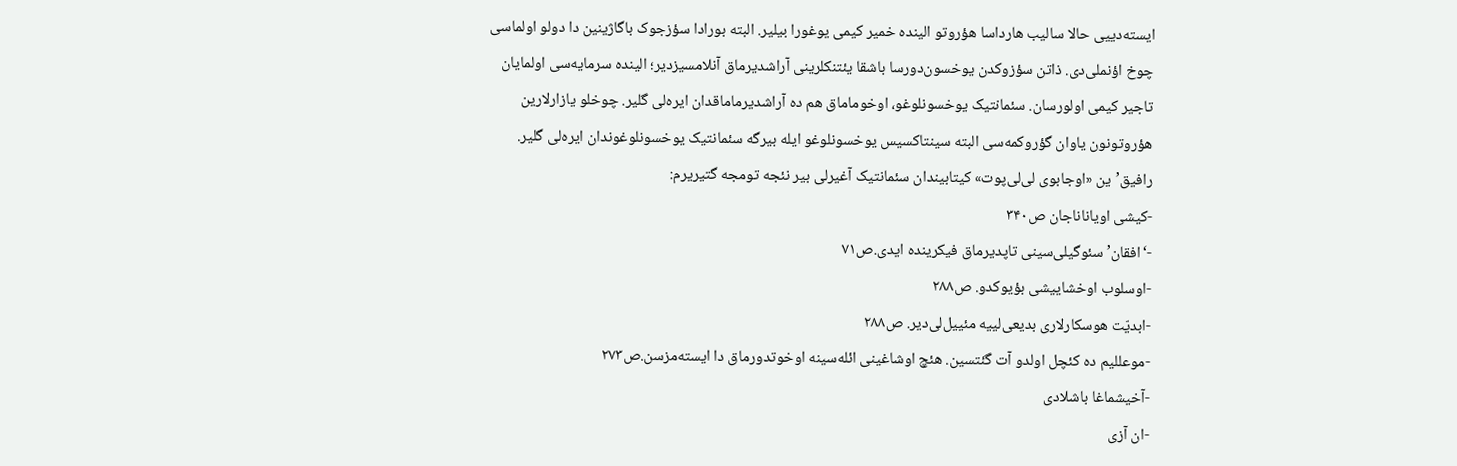ایسته‌دییی حالا سالیب هارداسا هؤروتو الینده خمیر کیمی یوغورا بیلیر. البته بورادا سؤزجوک باگاژینین دا دولو اولماسی چوخ اؤنملی‌دی. ذاتن سؤزوکدن یوخسون‌دورسا باشقا یئتنکلرینی آراشدیرماق آنلامسیزدیر؛ الینده سرمایه‌سی اولمایان تاجیر کیمی اولورسان. سئمانتیک یوخسونلوغو، اوخوماماق هم ده آراشدیرماماقدان ایره‌لی گلیر. چوخلو یازارلارین هؤروتونون یاوان گؤروکمه‌سی البته سینتاکسیس یوخسونلوغو ایله بیرگه سئمانتیک یوخسونلوغوندان ایره‌لی گلیر. رافیق’ین «اوجابوی لی‌لی‌پوت» کیتابیندان سئمانتیک آغیرلی بیر نئجه تومجه گتیریرم:
-کیشی اویاناناجان ص٣۴٠
-‘افقان’ سئوگیلی‌سینی تاپدیرماق فیکرینده ایدی.ص٧١
-اوسلوب اوخشاییشی بؤیوکدو. ص٢٨٨
-ابدیّت هوسکارلاری بدیعی‌لییه مئییل‌لی‌دیر. ص٢٨٨
-موعللیم ده کئچل اولدو آت گئتسین. هئچ اوشاغینی ائله‌سینه اوخوتدورماق‌ دا ایسته‌مزسن.ص٢٧٣
-آخیشماغا باشلادی
-ان آزی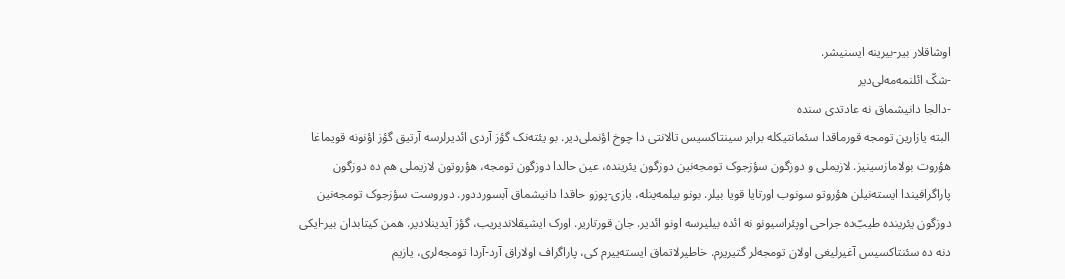اوشاقلار بیر-بیرینه ایسنیشر.
-شکّ ائلنمه‌مه‌لی‌دیر
-دالجا دانیشماق نه عادتدی سنده
البته یازارین تومجه قورماقدا سئمانتیکله برابر سینتاکسیس تالانتی دا چوخ اؤنملی‌دیر. بو یئته‌نک گؤز آردی ائدیرلرسه آرتیق گؤز اؤنونه قویماغا هؤروت بولامازسینیز. لازیملی و دوزگون سؤزجوک تومجه‌نین دوزگون یئرینده، عین حالدا دوزگون تومجه، هؤروتون لازیملی هم ده دوزگون پاراگرافیندا ایسته‌نیلن هؤروتو سونوب اورتایا قویا بیلر. بونو بیلمه‌ینله، یازی-پوزو حاقدا دانیشماق آبسورددور. دوروست سؤزجوک تومجه‌نین دوزگون یئرینده طیبّ‌ده جراحی اوپئراسیونو نه ائده بیلیرسه اونو ائدیر. جان قورتاریر. اورک ایشیقلاندیریب، گؤز آیدینلادیر. همن کیتابدان بیر-ایکی دنه ده سئنتاکسیس آغیرلیغی اولان تومجه‌لر گتیریرم. خاطیرلاتماق ایسته‌ییرم کی، پاراگراف اولاراق آرد-آردا تومجه‌لری، یازیم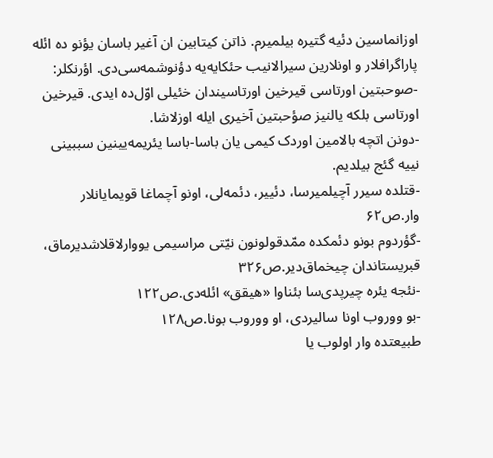اوزانماسین دئیه گتیره بیلمیرم. ذاتن کیتابین ان آغیر باسان یؤنو ده ائله پاراگرافلار و اونلارین سیرالانیب حئکایه‌یه دؤنوشمه‌سی‌دی. اؤرنکلر:
-صوحبتین اورتاسی قیرخین اورتاسیندان خئیلی اوّل‌ده ایدی. قیرخین اورتاسی بلکه یالنیز صؤحبتین آخیری ایله اوزلاشا.
-دونن اتچه بالامین اوردک کیمی یان باسا-باسا یئریمه‌یینین سببینی نییه گئج بیلدیم.
-قتلده سیرر آچیلمیرسا، دئییر، دئمه‌لی، اونو آچماغا قویمایانلار وار.ص۶٢
-گؤردوم بونو دئمکده ممّدقولونون نیّتی مراسیمی یووارلاقلاشدیرماق، قبریستاندان چیخماق‌دیر.ص٣٢۶
-نئجه یئره چیرپدی‌سا بئناوا «هیقق» ائله‌دی.ص١٢٢
-بو ووروب اونا سالیردی، او ووروب بونا.ص١٢٨
طبیعتده وار اولوب یا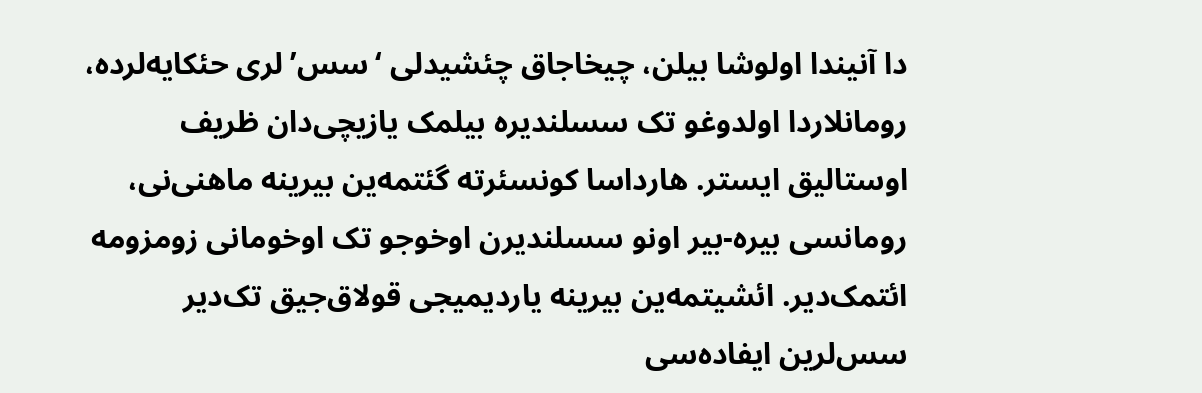دا آنیندا اولوشا بیلن، چیخاجاق چئشیدلی ‘سس’لری حئکایه‌لرده، رومانلاردا اولدوغو تک سسلندیره بیلمک یازیچی‌دان ظریف اوستالیق ایستر. هارداسا کونسئرته گئتمه‌ین بیرینه ماهنی‌نی، رومانسی بیره-بیر اونو سسلندیرن اوخوجو تک اوخومانی زومزومه ائتمک‌دیر. ائشیتمه‌ین بیرینه یاردیمیجی قولاق‌جیق تک‌دیر سس‌لرین ایفاده‌سی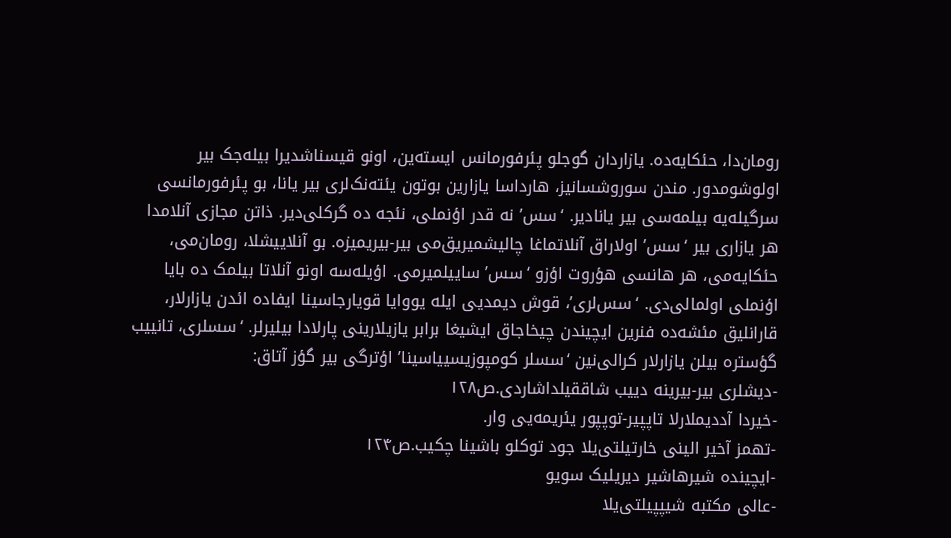رومان‌دا، حئکایه‌ده. یازاردان گوجلو پئرفورمانس ایسته‌ین، اونو قیسناشدیرا بیله‌جک بیر اولوشومدور. مندن سوروشسانیز، هارداسا یازارین بوتون یئته‌نک‌لری بیر یانا، بو پئرفورمانسی سرگیله‌یه بیلمه‌سی بیر یانادیر. ‘سس’ نه قدر اؤنملی، نئجه ده گرکلی‌دیر. ذاتن مجازی آنلامدا هر یازاری بیر ‘سس’ اولاراق آنلاتماغا چالیشمیریق‌می بیر-بیریمیزه. بو آنلاییشلا، رومان‌می، حئکایه‌می، هر هانسی هؤروت اؤزو ‘سس’ ساییلمیرمی. اؤیله‌سه اونو آنلاتا بیلمک ده بایا اؤنملی اولمالی‌دی. ‘سس‌لری’، قوش دیمدیی ایله یووایا قویارجاسینا ایفاده ائدن یازارلار، قارانلیق مئشه‌ده فنرین ایچیندن چیخاجاق ایشیغا برابر یازیلارینی پارلادا بیلیرلر. ‘سسلری، تانییب گؤستره بیلن یازارلار کرالی‌نین ‘سسلر کومپوزیسییا‌سینا’ اؤترگی بیر گؤز آتاق:
-دیشلری بیر-بیرینه دییب شاققیلداشاردی.ص١٢٨
-خیردا آددیملارلا تاپپیر-توپپور یئریمه‌یی وار.
-تهمز آخیر الینی خارتیلتی‌یلا جود توکلو باشینا چکیب.ص١٢۴
-ایچینده شیرهاشیر دیریلیک سویو
-عالی مکتبه شیپپیلتی‌یلا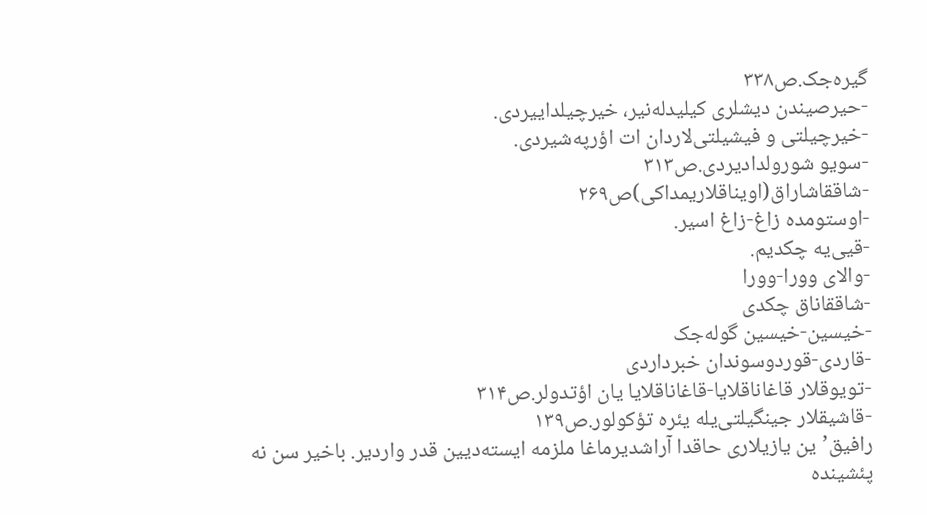گیره‌جک.ص٣٣٨
-حیرصیندن دیشلری کیلیدله‌نیر، خیرچیلداییردی.
-خیرچیلتی و فیشیلتی‌لاردان ات اؤرپه‌شیردی.
-سویو شورولدادیردی.ص٣١٣
-شاققاشاراق(اویناقلاریمداکی)ص٢۶٩
-اوستومده زاغ-زاغ اسیر.
-قیی‌یه چکدیم.
-والای وورا-وورا
-شاققاناق چکدی
-خیسین-خیسین گوله‌جک
-قاردی-قوردوسوندان خبرداردی
-تویوقلار قاغاناقلایا-قاغاناقلایا یان اؤتدولر.ص٣١۴
-قاشیقلار جینگیلتی‌یله یئره تؤکولور.ص١٣٩
رافیق’ین یازیلاری حاقدا آراشدیرماغا ملزمه ایسته‌دیین قدر واردیر. باخیر سن نه پئشینده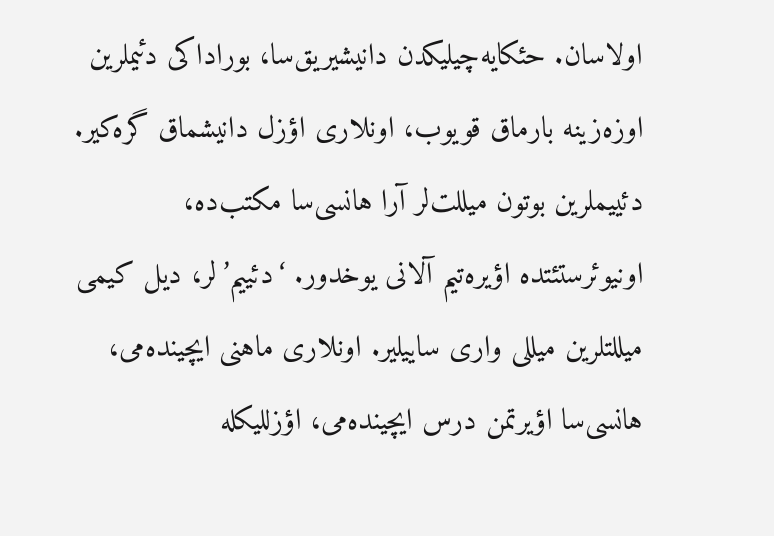اولاسان. حئکایه‌چیلیکدن دانیشیریق‌سا، بوراداکی دئیملرین اوزه‌زینه بارماق قویوب، اونلاری اؤزل دانیشماق گره‌کیر. دئییملرین بوتون میللت‌لر آرا هانسی‌سا مکتب‌ده، اونیوئرستئتده اؤیره‌تیم آلانی یوخدور. ‘دئییم’لر، دیل کیمی میللتلرین میللی واری ساییلیر. اونلاری ماهنی ایچینده‌می، هانسی‌سا اؤیرتمن درس ایچینده‌می، اؤزللیکله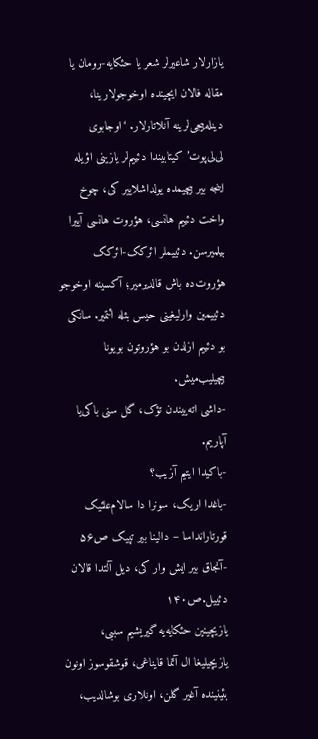یازارلار شاعیرلر شعر یا حئکایه-رومان یا مقاله فالان ایچینده اوخوجولارینا، دینله‌ییجی‌لرینه آنلاتارلار. ‘اوجابوی لی‌لی‌پوت’ کیتابیندا دئییم‌لر یازینی اؤیله اینجه بیر بیچیمده یولداشلاییر کی، چوخ واخت دئییم هانسی، هؤروت هانسی آییرا بیلمیرسن. دئییملر ائرکک-ائرکک هؤروت‌ده باش قالدیرمیر؛ آکسینه اوخوجو دئییمین وارلیغینی حیس بئله ائتمیر. سانکی بو دئییم ازلدن بو هؤروتون بویونا بیچیلیب‌میش.
-داشی اته‌ییندن تؤک، گل سنی باکی‌یا آپاریم.
-باکیدا ایتیم آزیب؟
-باغدا اریک، سونرا دا سالام‌علئیک قورتارانداسا – دالینا بیر تپیک ص۵۶
-آنجاق بیر ایش وار کی، دیل آلتدا قالان دئییل.ص١۴٠
یازیچینین حئکایه‌یه گیریشیم سببی، یازیچیلیغا ال آتما قایناغی، قوشقوسوز اونون بئینینده آغیر گلن، اونلاری بوشالدیب،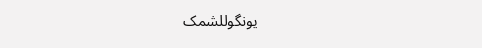یونگوللشمک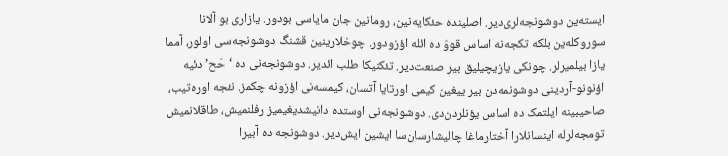ایسته‌ین دوشونجه‌لری‌دیر. اصلینده حئکایه‌نین، رومانین جان مایاسی بودور. یازاری بو آلانا سوروکله‌ین بلکه تکجه‌نه اساس قووّ ده ائله اؤزودور. چوخلارینین قشنگ دوشونجه‌سی اولور، آمما یازا بیلمیرلر. چونکی یازیچیلیق بیر صنعت‌دیر. تئکنیکا طلب ائدیر. دوشونجه‌نی ده ‘حَح’ دئیه اؤنونو-آردینی دوشونمه‌دن بیر ییغین کیمی اورتایا آتسان، کیمسه‌نی اؤزونه چکمز. نئجه اوره‌تیب، صاحیبینه ایلتمک ده اساس یؤنلردن‌دی. دوشونجه‌نی اوستده دانیشدیغیمیز رفلنمیش، طاقلانمیش تومجه‌لرله اینسانلارا آختارماغا چالیشارسان‌سا ایشین ایش‌دیر. دوشونجه ده آبیرا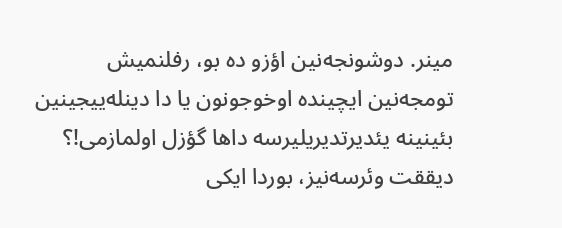مینر. دوشونجه‌نین اؤزو ده بو، رفلنمیش تومجه‌نین ایچینده اوخوجونون یا دا دینله‌ییجینین بئینینه یئدیرتدیریلیرسه داها گؤزل اولمازمی!؟ دیققت وئرسه‌نیز، بوردا ایکی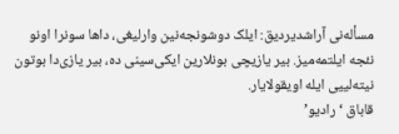مسأله‌نی آراشدیردیق: ایلک دوشونجه‌نین وارلیغی، داها سونرا اونو نئجه ایلتمه‌میز. بیر یازیچی بونلارین ایکی‌سینی ده، بیر یازی‌دا بوتون نیته‌لییی ایله اویقولایار.
قاباق ‘رادیو’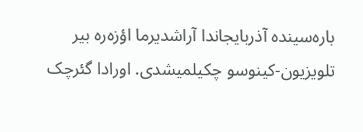باره‌سینده آذربایجاندا آراشدیرما اؤزه‌ره بیر تلویزیون-کینوسو چکیلمیشدی. اورادا گئرچک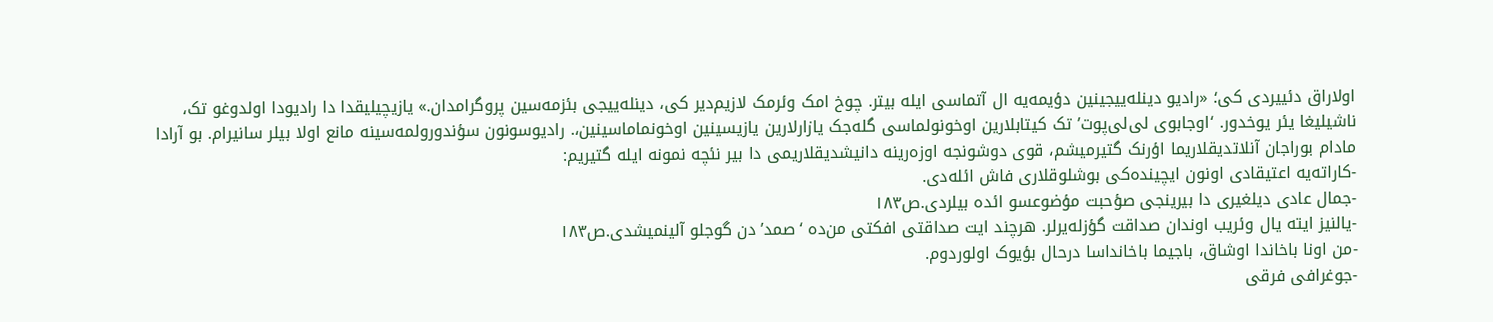اولاراق دئییردی کی؛ «رادیو دینله‌ییجینین دؤیمه‌یه ال آتماسی ایله بیتر. چوخ امک وئرمک لازیم‌دیر کی، دینله‌ییجی بئزمه‌سین پروگرامدان.» یازیچیلیقدا دا رادیودا اولدوغو تک، ناشیلیغا یئر یوخدور. ‘اوجابوی لی‌لی‌پوت’ تک کیتابلارین اوخونولماسی گله‌جک یازارلارین یازیسینین اوخونماماسینین،. رادیوسونون سؤندورولمه‌سینه مانع اولا بیلر سانیرام. بو آرادا مادام بوراجان آنلاتدیقلاریما اؤرنک گتیرمیشم، قوی دوشونجه اوزه‌رینه دانیشدیقلاریمی دا بیر نئچه نمونه ایله گتیریم:
-کاراته‌یه اعتیقادی اونون ایچینده‌کی بوشلوقلاری فاش ائله‌دی.
-جمال عادی دیلغیری دا بیرینجی صؤحبت مؤضوعسو ائده بیلردی.ص١٨٣
-یالنیز ایته یال وئریب اوندان صداقت گؤزله‌یرلر. هرچند ایت صداقتی افکتی من‌ده ‘صمد’دن گوجلو آلینمیشدی.ص١٨٣
-من اونا باخاندا اوشاق، باجیما باخانداسا درحال بؤیوک اولوردوم.
-جوغرافی فرقی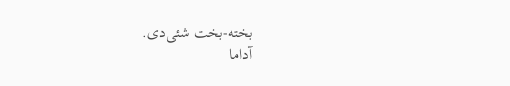بخته-بخت شئی‌دی.
آداما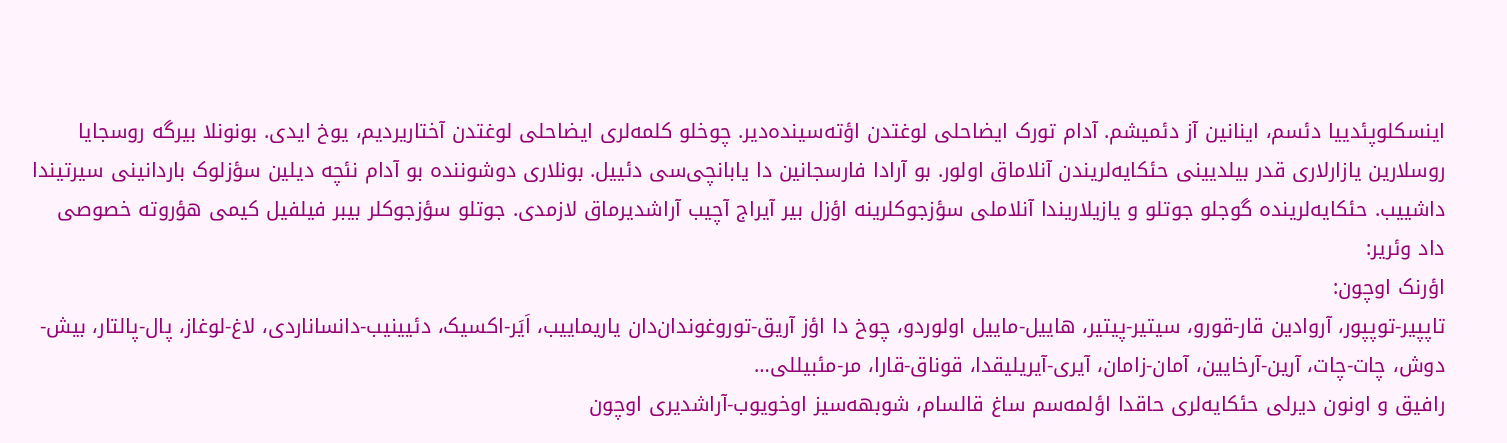اینسکلوپئدییا دئسم، اینانین آز دئمیشم. آدام تورک ایضاحلی لوغتدن اؤته‌سینده‌دیر. چوخلو کلمه‌لری ایضاحلی لوغتدن آختاریردیم، یوخ ایدی. بونونلا بیرگه روسجایا روسلارین یازارلاری قدر بیلدیینی حئکایه‌لریندن آنلاماق اولور. بو آرادا فارسجانین دا یابانچی‌سی دئییل. بونلاری دوشوننده بو آدام نئچه دیلین سؤزلوک باردانینی سیرتیندا داشییب. حئکایه‌لرینده گوجلو جوتلو و یازیلاریندا آنلاملی سؤزجوکلرینه اؤزل بیر آیراج آچیب آراشدیرماق لازمدی. جوتلو سؤزجوکلر بیبر فیلفیل کیمی هؤروته خصوصی داد وئریر:
اؤرنک اوچون:
تاپپیر-توپپور، آروادین قار-قورو، سیتیر-پیتیر، هاییل-ماییل اولوردو، چوخ دا اؤز آریق-توروغوندان‌دان یاریماییب، اَیَر-اکسیک، دئیینیب-دانساناردی، لاغ-لوغاز، پال-پالتار، بیش-دوش، چات-چات، آرین-آرخایین، آمان-زامان، آیری-آیریلیقدا، قوناق-قارا، مر-مئبیللی…
رافیق و اونون دیرلی حئکایه‌لری حاقدا اؤلمه‌سم ساغ قالسام، شوبهه‌سیز اوخویوب-آراشدیری اوچون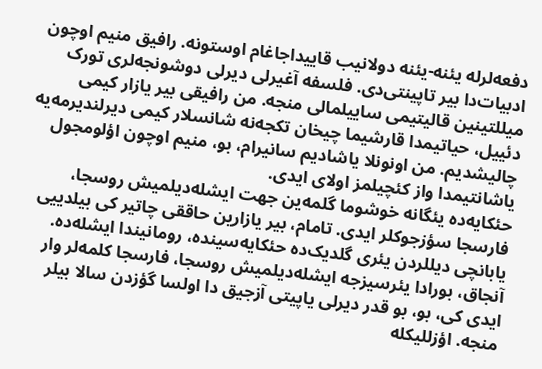دفعه‌لرله یئنه-یئنه دولانیب قاییداجاغام اوستونه. رافیق منیم اوچون ادبیات‌دا بیر تاپینتی‌دی. فلسفه آغیرلی دیرلی دوشونجه‌لری تورک میللتینین قالیتیمی ساییلمالی منجه. من رافیقی بیر یازار کیمی دئییل، حیاتیمدا قارشیما چیخان تکجه‌نه شانسلار کیمی دیرلندیرمه‌یه چالیشدیم. من اونونلا یاشادیم سانیرام، بو، منیم اوچون اؤلومجول یاشانتیمدا واز کئچیلمز اولای ایدی.
حئکایه‌ده یئگانه خوشوما گلمه‌ین جهت ایشله‌دیلمیش روسجا، فارسجا سؤزجوکلر ایدی. تامام، بیر یازارین حاققی چاتیر کی بیلدییی یابانچی دیللردن یئری گلدیک‌ده حئکایه‌سینده، رومانیندا ایشله‌ده. آنجاق، بورادا یئرسیزجه ایشله‌دیلمیش روسجا، فارسجا کلمه‌لر وار ایدی کی، بو، بو قدر دیرلی یاپیتی آزجیق‌ دا اولسا گؤزدن سالا بیلر منجه. اؤزللیکله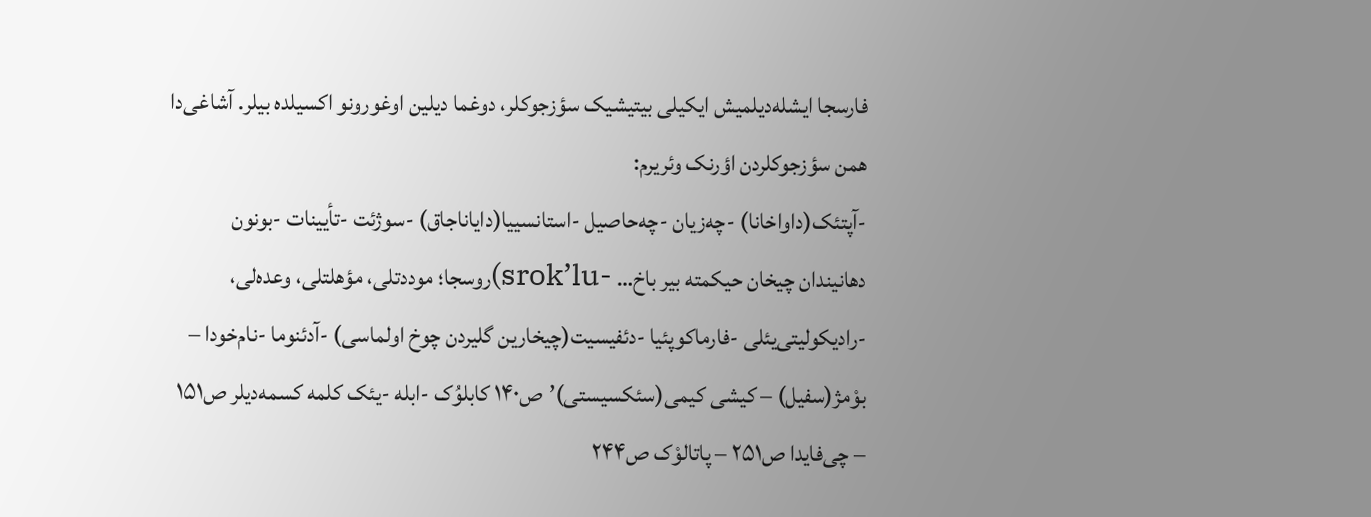فارسجا ایشله‌دیلمیش ایکیلی بیتیشیک سؤزجوکلر، دوغما دیلین اوغورونو اکسیلده بیلر. آشاغی‌دا همن سؤزجوکلردن اؤرنک وئریرم:
-آپتئک(داواخانا) -چه‌زیان -چه‌حاصیل -استانسییا(دایاناجاق) -سوژئت -تأیینات -بونون دهانیندان چیخان حیکمته بیر باخ… -srok’lu)روسجا؛ موددتلی، مؤهلتلی، وعده‌لی، -رادیکولیتی‌یئلی -فارماکوپئیا -دئفیسیت(چیخارین گلیردن چوخ اولماسی) -آدئنوما -نام‌خودا – بوْمژ(سفیل) – کیشی کیمی(سئکسیستی)’ص١۴٠ کابلوُک -ابله -یئک کلمه کسمه‌دیلر ص١۵١ – چی‌فایدا ص٢۵١ – پاتالوْک ص٢۴۴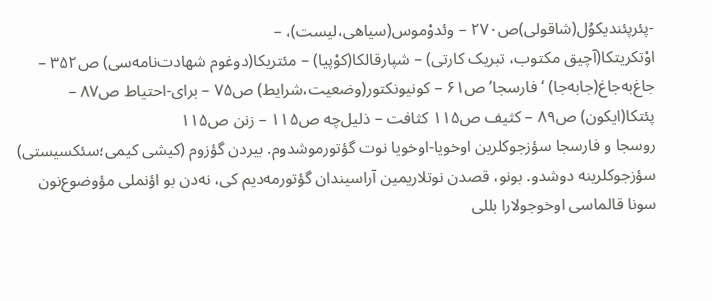-پئرپئندیکوُل(شاقولی)ص٢٧٠ – وئدوْموس(سیاهی،لیست)، –
اوْتکریتکا(آچیق مکتوب، تبریک کارتی) – شپارقالکا(کوْپیا) – مئتریکا(دوغوم شهادت‌نامه‌سی) ص٣۵٢ – جاغ‌به‌جاغ(جابه‌جا) ‘فارسجا’ ص۶١ – کونیونکتور(وضعیت،شرایط) ص٧۵ – برای-احتیاط ص٨٧ – پئتکا(ایکون) ص٨٩ – کثیف ص١١۵ کثافت – ذلیل‌چه ص١١۵ – زنن ص١١۵
روسجا و فارسجا سؤزجوکلرین اوخویا-اوخویا نوت گؤتورموشدوم. بیردن گؤزوم (کیشی کیمی؛سئکسیستی) سؤزجوکلرینه دوشدو. بونو، قصدن نوتلاریمین آراسیندان گؤتورمه‌دیم کی، نه‌دن بو اؤنملی مؤوضوع‌نون سونا قالماسی اوخوجولارا بللی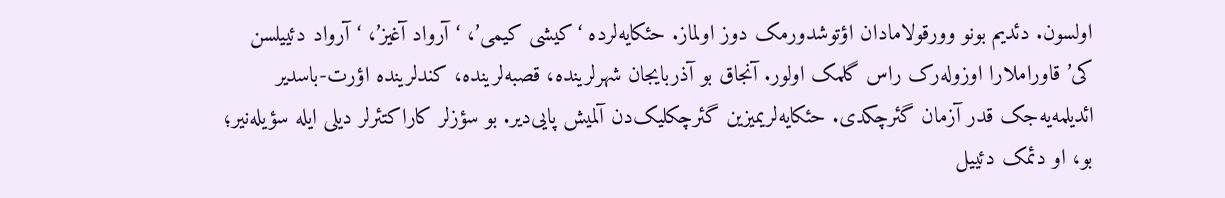اولسون. دئدیم بونو وورقولامادان اؤتوشدورمک دوز اولماز. حئکایه‌لرده ‘کیشی کیمی’، ‘آرواد آغیز’، ‘آرواد دئییلسن کی’ قاوراملارا اوزوله‌رک راس گلمک اولور. آنجاق بو آذربایجان شهرلرینده، قصبه‌لرینده، کند‌لرینده اؤرت-باسدیر ائدیلمه‌یه‌جک قدر آزمان گئرچکدی. حئکایه‌لریمیزین گئرچکلیک‌دن آلمیش پایی‌دیر. بو سؤزلر کاراکتئرلر دیلی ایله سؤیله‌نیر؛ بو، او دئمک دئییل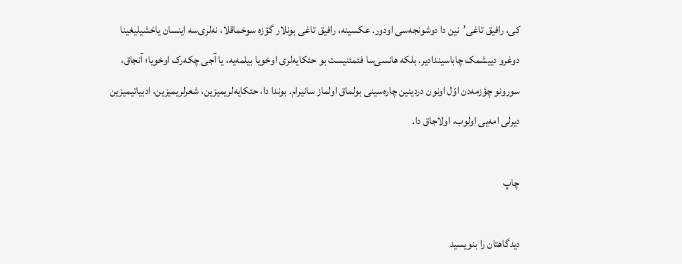کی، رافیق تاغی’نین دا دوشونجه‌سی اودور. عکسینه، رافیق تاغی بونلار گؤزه سوخماقلا، نه‌لری‌سه اینسان یاخشیلیغینا دوغرو دییشمک چاباسیندادیر. بلکه هانسی‌سا فئمئنیست بو حئکایه‌لری اوخویا بیلمه‌یه، یا آجی چکه‌رک اوخویا؛ آنجاق، سورونو چؤزمه‌دن اوّل اونون دردینین چاره‌سینی بولماق اولماز سانیرام. بوندا دا، حئکایه‌‌لریمیزین، شعرلریمیزین، ادبیاتیمیزین دیرلی امه‌یی اولوب، اولاجاق دا.

چاپ

دیدگاهتان را بنویسید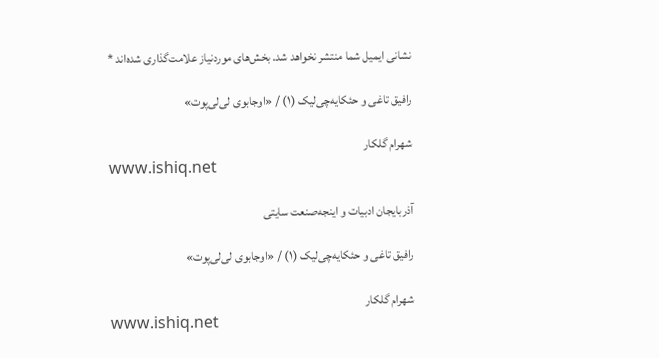نشانی ایمیل شما منتشر نخواهد شد. بخش‌های موردنیاز علامت‌گذاری شده‌اند *

رافیق تاغی و حئکایه‌چی‌لیک (۱) / «اوجابوی لی‌لی‌پوت»

شهرام گلکار
www.ishiq.net

آذربایجان ادبیات و اینجه‌صنعت سایتی

رافیق تاغی و حئکایه‌چی‌لیک (۱) / «اوجابوی لی‌لی‌پوت»

شهرام گلکار
www.ishiq.net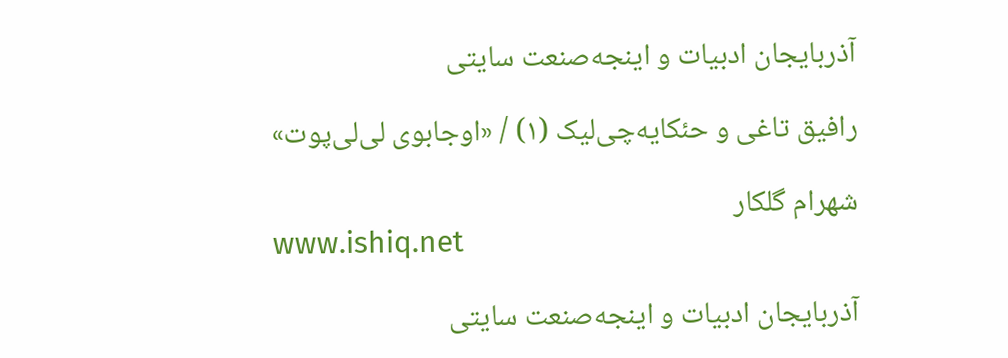آذربایجان ادبیات و اینجه‌صنعت سایتی

رافیق تاغی و حئکایه‌چی‌لیک (۱) / «اوجابوی لی‌لی‌پوت»

شهرام گلکار
www.ishiq.net

آذربایجان ادبیات و اینجه‌صنعت سایتی